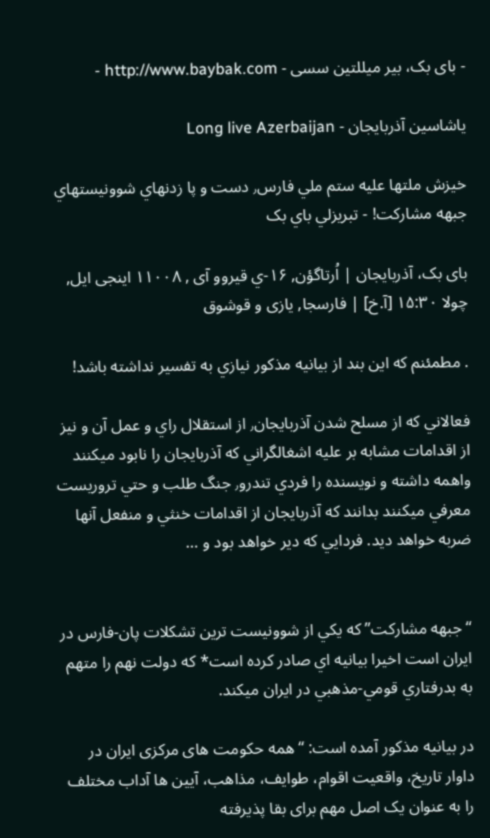- بای بک، بیر میللتین سسی - http://www.baybak.com -

ياشاسين آذربايجان - Long live Azerbaijan

خيزش ملتها عليه ستم ملي فارس٫ دست و پا زدنهاي شوونيستهاي جبهه مشارکت! - تبريزلي باي بک

بای بک، آذربايجان | اُرتاگؤن, ۱۶-ي قیروو آی , ۱۱۰۰۸ اینجی ایل, چولا ۱۵:۳۰ [آ.خ] | فارسجا, یازی و قوشوق

. مطمئنم که اين بند از بيانيه مذکور نيازي به تفسير نداشته باشد!

فعالاني که از مسلح شدن آذربايجان٫ از استقلال راي و عمل آن و نيز از اقدامات مشابه بر عليه اشغالگراني که آذربايجان را نابود ميکنند واهمه داشته و نويسنده را فردي تندرو٫ جنگ طلب و حتي تروريست معرفي ميکنند بدانند که آذربايجان از اقدامات خنثي و منفعل آنها ضربه خواهد ديد. فردايي که دير خواهد بود و …


“جبهه مشارکت” که يکي از شوونيست ترين تشکلات پان-فارس در ايران است اخيرا بيانيه اي صادر کرده است* که دولت نهم را متهم به بدرفتاري قومي-مذهبي در ايران ميکند.

در بيانيه مذکور آمده است: “همه حکومت های مرکزی ایران در داوار تاریخ، واقعیت اقوام، طوایف، مذاهب، آیین ها آداب مختلف را به عنوان یک اصل مهم برای بقا پذیرفته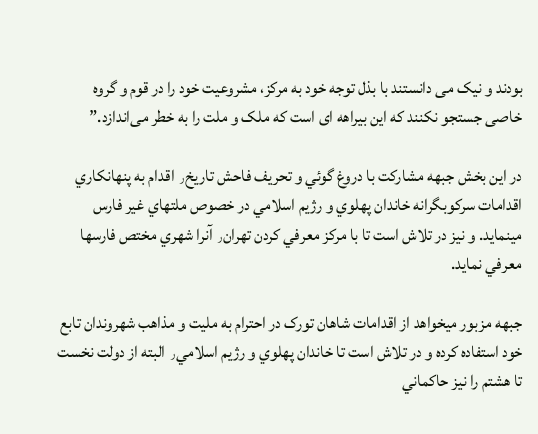بودند و نیک می دانستند با بذل توجه خود به مرکز، مشروعیت خود را در قوم و گروه خاصی جستجو نکنند که این بیراهه ای است که ملک و ملت را به خطر می‌اندازد.”

در اين بخش جبهه مشارکت با دروغ گوئي و تحريف فاحش تاريخ٫ اقدام به پنهانکاري اقدامات سرکوبگرانه خاندان پهلوي و رژيم اسلامي در خصوص ملتهاي غير فارس مينمايد. و نيز در تلاش است تا با مرکز معرفي کردن تهران٫ آنرا شهري مختص فارسها معرفي نمايد.

جبهه مزبور ميخواهد از اقدامات شاهان تورک در احترام به مليت و مذاهب شهروندان تابع خود استفاده کرده و در تلاش است تا خاندان پهلوي و رژيم اسلامي٫ البته از دولت نخست تا هشتم را نيز حاکماني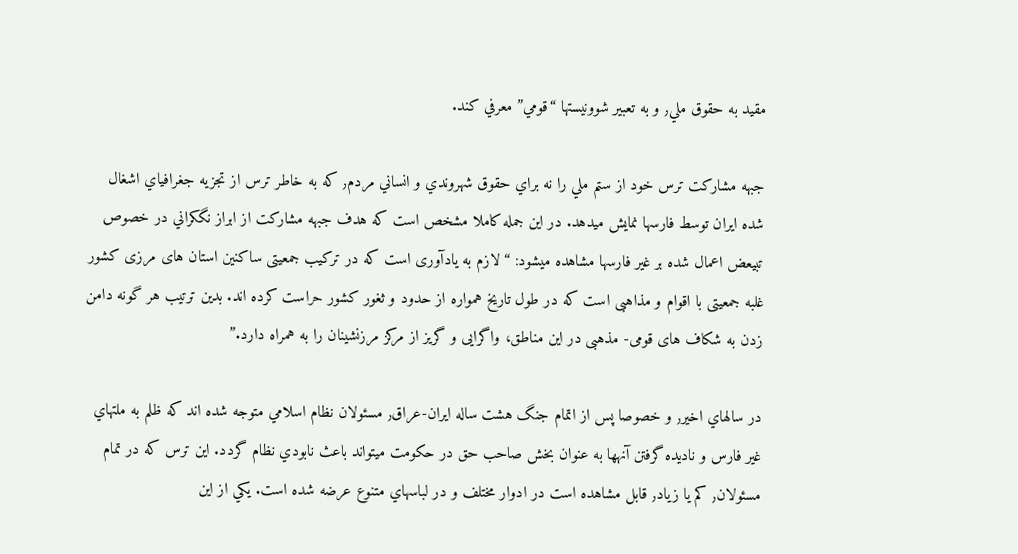مقيد به حقوق ملي٫ و به تعبير شوونيستها “قومي” معرفي کند.

جبهه مشارکت ترس خود از ستم ملي را نه براي حقوق شهروندي و انساني مردم٫ که به خاطر ترس از تجزيه جغرافياي اشغال شده ايران توسط فارسها نمايش ميدهد. در اين جمله کاملا مشخص است که هدف جبهه مشارکت از ابراز نگکراني در خصوص تبيعض اعمال شده بر غير فارسها مشاهده ميشود: “لازم به یادآوری است که در ترکیب جمعیتی ساکنین استان های مرزی کشور غلبه جمعیتی با اقوام و مذاهبی است که در طول تاریخ همواره از حدود و ثغور کشور حراست کرده اند. بدین ترتیب هر گونه دامن زدن به شکاف های قومی- مذهبی در این مناطق، واگرایی و گریز از مرکز مرزنشینان را به همراه دارد.”

در سالهاي اخير٫ و خصوصا پس از اتمام جنگ هشت ساله ايران-عراق٫ مسئولان نظام اسلامي متوجه شده اند که ظلم به ملتهاي غير فارس و ناديده گرفتن آنهها به عنوان بخش صاحب حق در حکومت ميتواند باعث نابودي نظام گردد. اين ترس که در تمام مسئولان٫ کم يا زياد٫ قابل مشاهده است در ادوار مختلف و در لباسهاي متنوع عرضه شده است. يکي از اين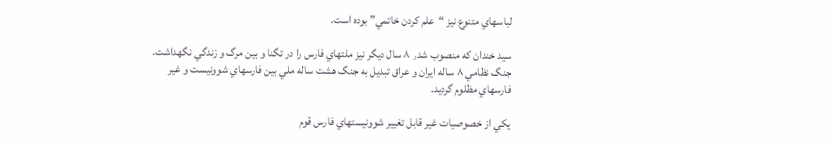لباسهاي متنوع نيز “علم کردن خاتمي” بوده است.

سيد خندان که منصوب شد٫ ۸ سال ديگر نيز ملتهاي فارس را در تگنا و بين مرگ و زندگي نگهداشت. جنگ نظامي ۸ ساله ايران و عراق تبديل به جنگ هشت ساله ملي بين فارسهاي شوونيست و غير فارسهاي مظلوم گرديد.

يکي از خصوصيات غير قابل تغيير شوونيستهاي فارس قوم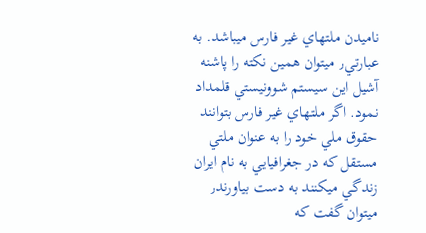ناميدن ملتهاي غير فارس ميباشد. به عبارتي٫ ميتوان همين نکته را پاشنه آشيل اين سيستم شوونيستي قلمداد نمود. اگر ملتهاي غير فارس بتوانند حقوق ملي خود را به عنوان ملتي مستقل که در جغرافيايي به نام ايران زندگي ميکنند به دست بياورند٫ ميتوان گفت که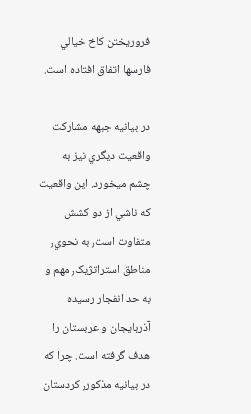فروريختن کاخ خيالي فارسها اتفاق افتاده است.

در بيانيه جبهه مشارکت واقعيت ديگري نيز به چشم ميخورد. اين واقعيت که ناشي از دو کشش متفاوت است٫ به نحوي٫ مناطق استراتژيک٫ مهم و به حد انفجار رسيده آذربايجان و عربستان را هدف گرفته است. چرا که در بيانيه مذکور٫ کردستان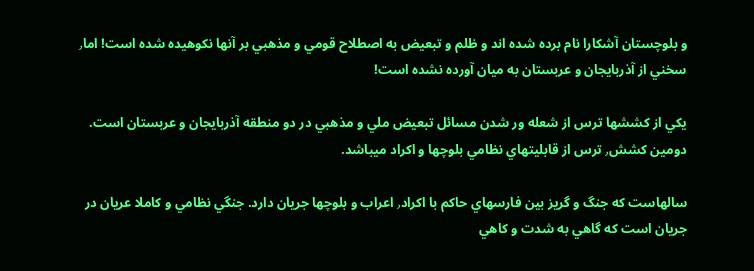و بلوچستان آشکارا نام برده شده اند و ظلم و تبعيض به اصطلاح قومي و مذهبي بر آنها نکوهيده شده است! اما٫ سخني از آذربايجان و عربستان به ميان آورده نشده است!

يکي از کششها ترس از شعله ور شدن مسائل تبعيض ملي و مذهبي در دو منطقه آذربايجان و عربستان است. دومين کشش٫ ترس از قابليتهاي نظامي بلوچها و اکراد ميباشد.

سالهاست که جنگ و گريز بين فارسهاي حاکم با اکراد٫ اعراب و بلوچها جريان دارد. جنگي نظامي و کاملا عريان در جريان است که گاهي به شدت و کاهي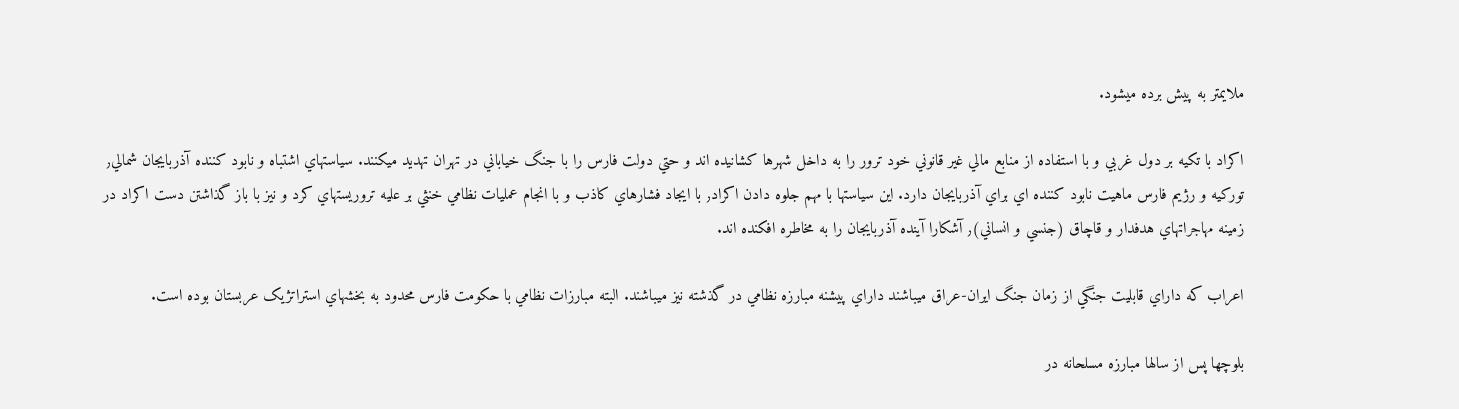ملايمتر به پيش برده ميشود.

اکراد با تکيه بر دول غربي و با استفاده از منابع مالي غير قانوني خود ترور را به داخل شهرها کشانيده اند و حتي دولت فارس را با جنگ خياباني در تهران تهديد ميکنند. سياستهاي اشتباه و نابود کننده آذربايجان شمالي٫ تورکيه و رژيم فارس ماهيت نابود کننده اي براي آذربايجان دارد. اين سياستها با مهم جلوه دادن اکراد٫ با ايجاد فشارهاي کاذب و با انجام عمليات نظامي خنثي بر عليه تروريستهاي کرد و نيز با باز گذاشتن دست اکراد در زمينه مهاجراتهاي هدفدار و قاچاق (جنسي و انساني)٫ آشکارا آينده آذربايجان را به مخاطره افکنده اند.

اعراب که داراي قابليت جنگي از زمان جنگ ايران-عراق ميباشند داراي پيشنه مبارزه نظامي در گذشته نيز ميباشند. البته مبارزات نظامي با حکومت فارس محدود به بخشهاي استراتژيک عربستان بوده است.

بلوچها پس از سالها مبارزه مسلحانه در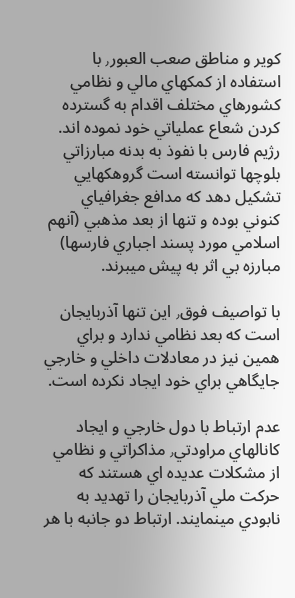کوير و مناطق صعب العبور٫ با استفاده از کمکهاي مالي و نظامي کشورهاي مختلف اقدام به گسترده کردن شعاع عملياتي خود نموده اند. رژيم فارس با نفوذ به بدنه مبارزاتي بلوچها توانسته است گروهکهايي تشکيل دهد که مدافع جغرافياي کنوني بوده و تنها از بعد مذهبي (آنهم اسلامي مورد پسند اجباري فارسها) مبارزه بي اثر به پيش ميبرند.

با تواصيف فوق٫ اين تنها آذربايجان است که بعد نظامي ندارد و براي همين نيز در معادلات داخلي و خارجي جايگاهي براي خود ايجاد نکرده است.

عدم ارتباط با دول خارجي و ايجاد کانالهاي مراودتي٫ مذاکراتي و نظامي از مشکلات عديده اي هستند که حرکت ملي آذربايجان را تهديد به نابودي مينمايند. ارتباط دو جانبه با هر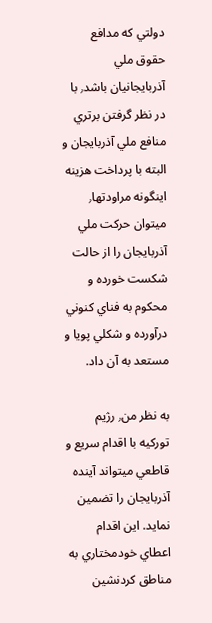دولتي که مدافع حقوق ملي آذربايجانيان باشد٫ با در نظر گرفتن برتري منافع ملي آذربايجان و البته با پرداخت هزينه اينگونه مراودتها٫ ميتوان حرکت ملي آذربايجان را از حالت شکست خورده و محکوم به فناي کنوني درآورده و شکلي پويا و مستعد به آن داد.

به نظر من٫ رژيم تورکيه با اقدام سريع و قاطعي ميتواند آينده آذربايجان را تضمين نمايد. اين اقدام اعطاي خودمختاري به مناطق کردنشين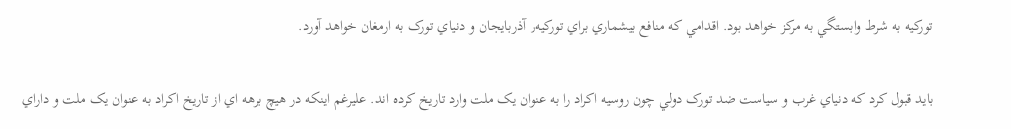تورکيه به شرط وابستگي به مرکز خواهد بود. اقدامي که منافع بيشماري براي تورکيه٫ آذربايجان و دنياي تورک به ارمغان خواهد آورد.

بايد قبول کرد که دنياي غرب و سياست ضد تورک دولي چون روسيه اکراد را به عنوان يک ملت وارد تاريخ کرده اند. عليرغم اينکه در هيچ برهه اي از تاريخ اکراد به عنوان يک ملت و داراي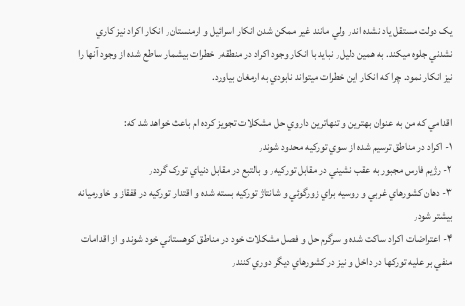يک دولت مستقل ياد نشده اند٫ ولي مانند غير ممکن شدن انکار اسرائيل و ارمنستان٫ انکار اکراد نيز کاري نشدني جلوه ميکند. به همين دليل٫ نبايد با انکار وجود اکراد در منطقه٫ خطرات بيشمار ساطع شده از وجود آنها را نيز انکار نمود. چرا که انکار اين خطرات ميتواند نابودي به ارمغان بياورد.

اقدامي که من به عنوان بهترين و تنهاترين داروي حل مشکلات تجويز کرده ام باعث خواهد شد که:
۱- اکراد در مناطق ترسيم شده از سوي تورکيه محدود شوند٫
۲- رژيم فارس مجبور به عقب نشيني در مقابل تورکيه٫ و بالتبع در مقابل دنياي تورک گردد٫
۳- دهان کشورهاي غربي و روسيه براي زورگوئي و شانتاژ تورکيه بسته شده و اقتدار تورکيه در قفقاز و خاورميانه بيشتر شود٫
۴- اعتراضات اکراد ساکت شده و سرگرم حل و فصل مشکلات خود در مناطق کوهستاني خود شوند و از اقدامات منفي بر عليه تورکها در داخل و نيز در کشورهاي ديگر دوري کنند٫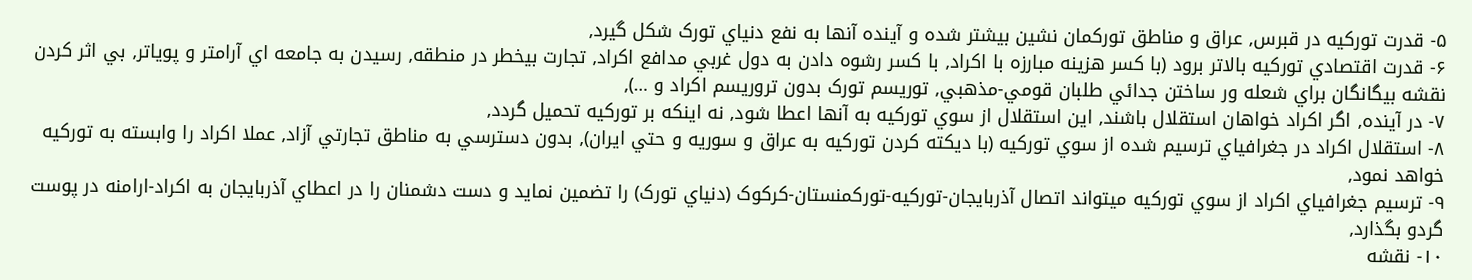۵- قدرت تورکيه در قبرس٫ عراق و مناطق تورکمان نشين بيشتر شده و آينده آنها به نفع دنياي تورک شکل گيرد٫
۶- قدرت اقتصادي تورکيه بالاتر برود (با کسر هزينه مبارزه با اکراد٫ با کسر رشوه دادن به دول غربي مدافع اکراد٫ تجارت بيخطر در منطقه٫ رسيدن به جامعه اي آرامتر و پوياتر٫ بي اثر کردن نقشه بيگانگان براي شعله ور ساختن جدائي طلبان قومي-مذهبي٫ توريسم تورک بدون تروريسم اکراد و …)٫
۷- در آينده٫ اگر اکراد خواهان استقلال باشند٫ اين استقلال از سوي تورکيه به آنها اعطا شود٫ نه اينکه بر تورکيه تحميل گردد٫
۸- استقلال اکراد در جغرافياي ترسيم شده از سوي تورکيه (با ديکته کردن تورکيه به عراق و سوريه و حتي ايران)٫ بدون دسترسي به مناطق تجارتي آزاد٫ عملا اکراد را وابسته به تورکيه خواهد نمود٫
۹- ترسيم جغرافياي اکراد از سوي تورکيه ميتواند اتصال آذربايجان-تورکيه-تورکمنستان-کرکوک (دنياي تورک) را تضمين نمايد و دست دشمنان را در اعطاي آذربايجان به اکراد-ارامنه در پوست گردو بگذارد٫
۱۰- نقشه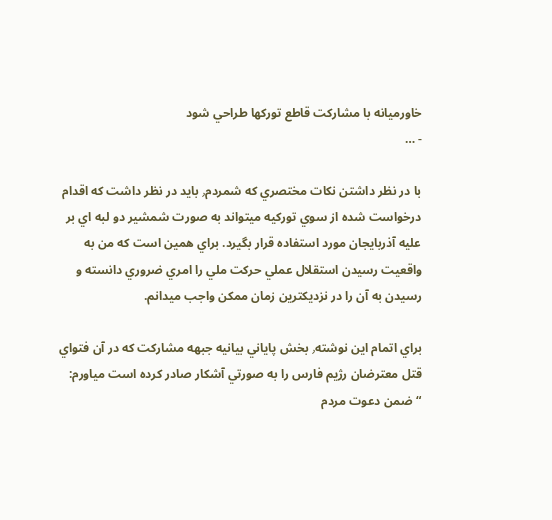خاورميانه با مشارکت قاطع تورکها طراحي شود
- …

با در نظر داشتن نکات مختصري که شمردم٫ بايد در نظر داشت که اقدام درخواست شده از سوي تورکيه ميتواند به صورت شمشير دو لبه اي بر عليه آذربايجان مورد استفاده قرار بگيرد. براي همين است که من به واقعيت رسيدن استقلال عملي حرکت ملي را امري ضروري دانسته و رسيدن به آن را در نزديکترين زمان ممکن واجب ميدانم.

براي اتمام اين نوشته٫ بخش پاياني بيانيه جبهه مشارکت که در آن فتواي قتل معترضان رژيم فارس را به صورتي آشکار صادر کرده است مياورم: “ضمن دعوت مردم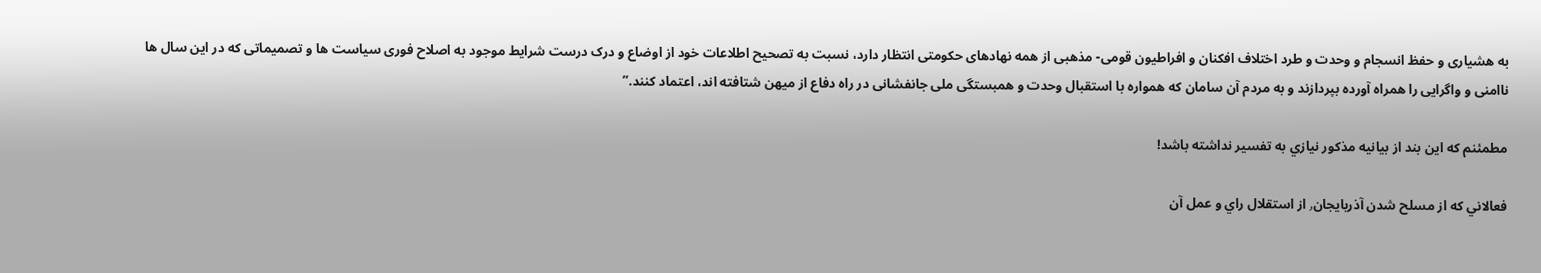به هشیاری و حفظ انسجام و وحدت و طرد اختلاف افکنان و افراطیون قومی- مذهبی از همه نهادهای حکومتی انتظار دارد، نسبت به تصحیح اطلاعات خود از اوضاع و درک درست شرایط موجود به اصلاح فوری سیاست ها و تصمیماتی که در این سال ها ناامنی و واگرایی را همراه آورده بپردازند و به مردم آن سامان که همواره با استقبال وحدت و همبستگی ملی جانفشانی در راه دفاع از میهن شتافته اند، اعتماد کنند.”

مطمئنم که اين بند از بيانيه مذکور نيازي به تفسير نداشته باشد!

فعالاني که از مسلح شدن آذربايجان٫ از استقلال راي و عمل آن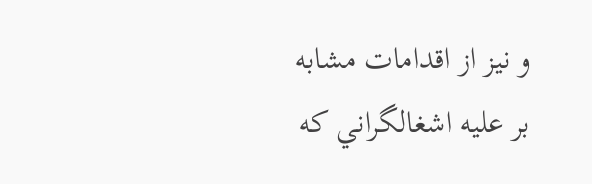و نيز از اقدامات مشابه بر عليه اشغالگراني که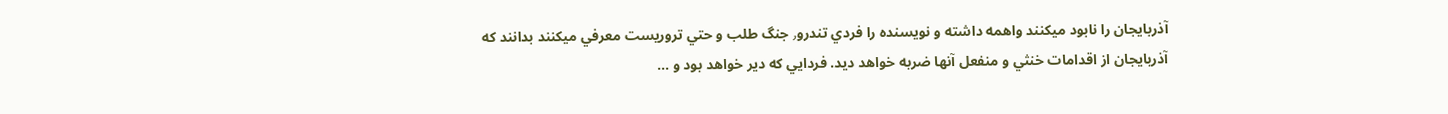آذربايجان را نابود ميکنند واهمه داشته و نويسنده را فردي تندرو٫ جنگ طلب و حتي تروريست معرفي ميکنند بدانند که آذربايجان از اقدامات خنثي و منفعل آنها ضربه خواهد ديد. فردايي که دير خواهد بود و …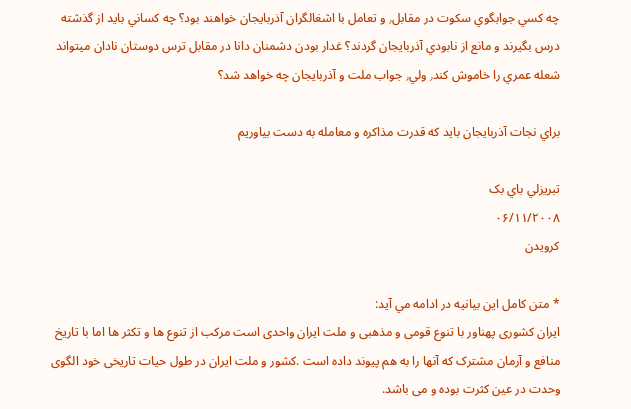چه کسي جوابگوي سکوت در مقابل٫ و تعامل با اشغالگران آذربايجان خواهند بود؟ چه کساني بايد از گذشته درس بگيرند و مانع از نابودي آذربايجان گردند؟ غدار بودن دشمنان دانا در مقابل ترس دوستان نادان ميتواند شعله عمري را خاموش کند٫ ولي٫ جواب ملت و آذربايجان چه خواهد شد؟

براي نجات آذربايجان بايد که قدرت مذاکره و معامله به دست بياوريم

تبريزلي باي بک
۰۶/۱۱/۲۰۰۸
کرويدن

* متن كامل اين بيانيه در ادامه مي آيد:
ایران کشوری پهناور با تنوع قومی و مذهبی و ملت ایران واحدی است مرکب از تنوع ها و تکثر ها اما با تاریخ منافع و آرمان مشترک که آنها را به هم پیوند داده است .کشور و ملت ایران در طول حیات تاریخی خود الگوی وحدت در عین کثرت بوده و می باشد.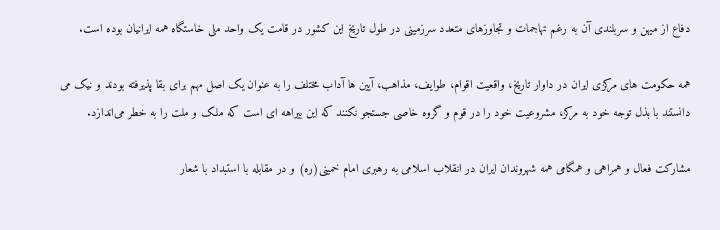دفاع از میهن و سربلندی آن به رغم تهاجمات و تجاوزهای متعدد سرزمینی در طول تاریخ این کشور در قامت یک واحد ملی خاستگاه همه ایرانیان بوده است.

همه حکومت های مرکزی ایران در داوار تاریخ، واقعیت اقوام، طوایف، مذاهب، آیین ها آداب مختلف را به عنوان یک اصل مهم برای بقا پذیرفته بودند و نیک می دانستند با بذل توجه خود به مرکز، مشروعیت خود را در قوم و گروه خاصی جستجو نکنند که این بیراهه ای است که ملک و ملت را به خطر می‌اندازد.

مشارکت فعال و همراهی و همگامی همه شهروندان ایران در انقلاب اسلامی به رهبری امام خمینی‌(ره) و در مقابله با استبداد با شعار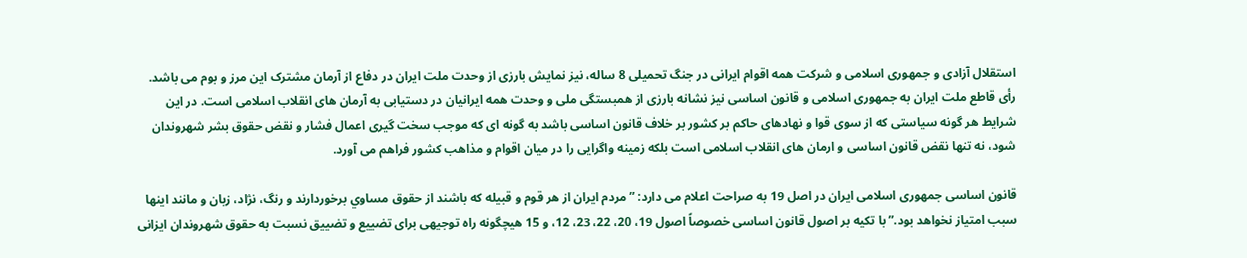استقلال آزادی و جمهوری اسلامی و شرکت همه اقوام ایرانی در جنگ تحمیلی 8 ساله، نیز نمایش بارزی از وحدت ملت ایران در دفاع از آرمان مشترک این مرز و بوم می باشد. رأی قاطع ملت ایران به جمهوری اسلامی و قانون اساسی نیز نشانه بارزی از همبستگی ملی و وحدت همه ایرانیان در دستیابی به آرمان های انقلاب اسلامی است. در این شرایط هر گونه سیاستی که از سوی قوا و نهادهای حاکم بر کشور بر خلاف قانون اساسی باشد به گونه ای که موجب سخت گیری اعمال فشار و نقض حقوق بشر شهروندان شود، نه تنها نقض قانون اساسی و ارمان های انقلاب اسلامی است بلکه زمینه واگرایی را در میان اقوام و مذاهب کشور فراهم می آورد.

قانون اساسی جمهوری اسلامی ایران در اصل 19 به صراحت اعلام می دارد: ” مردم ايران از هر قوم و قبيله كه باشند از حقوق مساوي برخوردارند و رنگ، نژاد، زبان و مانند اينها سبب امتياز نخواهد بود.” با تکیه بر اصول قانون اساسی خصوصاً اصول 19، 20، 22، 23، 12، و 15 هیچگونه راه توجیهی برای تضییع و تضییق نسبت به حقوق شهروندان ایزانی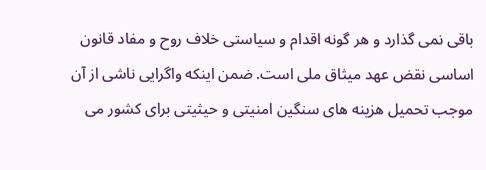باقی نمی گذارد و هر گونه اقدام و سیاستی خلاف روح و مفاد قانون اساسی نقض عهد میثاق ملی است. ضمن اینکه واگرایی ناشی از آن موجب تحمیل هزینه های سنگین امنیتی و حیثیتی برای کشور می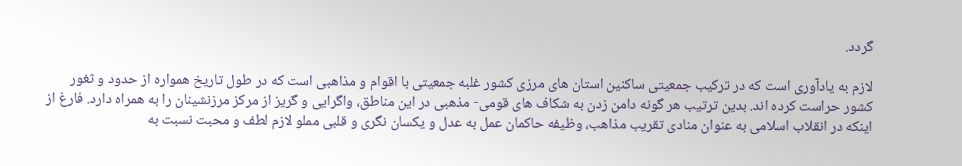گردد.

لازم به یادآوری است که در ترکیب جمعیتی ساکنین استان های مرزی کشور غلبه جمعیتی با اقوام و مذاهبی است که در طول تاریخ همواره از حدود و ثغور کشور حراست کرده اند. بدین ترتیب هر گونه دامن زدن به شکاف های قومی- مذهبی در این مناطق، واگرایی و گریز از مرکز مرزنشینان را به همراه دارد. فارغ از اینکه در انقلاب اسلامی به عنوان منادی تقریب مذاهب، وظیفه حاکمان عمل به عدل و یکسان نگری و قلبی مملو لازم لطف و محبت نسبت به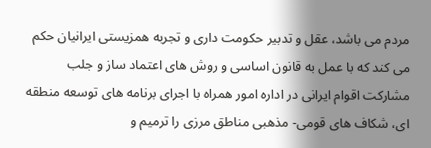مردم می باشد، عقل و تدبیر حکومت داری و تجربه همزیستی ایرانیان حکم می کند که با عمل به قانون اساسی و روش های اعتماد ساز و جلب مشارکت اقوام ایرانی در اداره امور همراه با اجرای برنامه های توسعه منطقه ای، شکاف های قومی- مذهبی مناطق مرزی را ترمیم و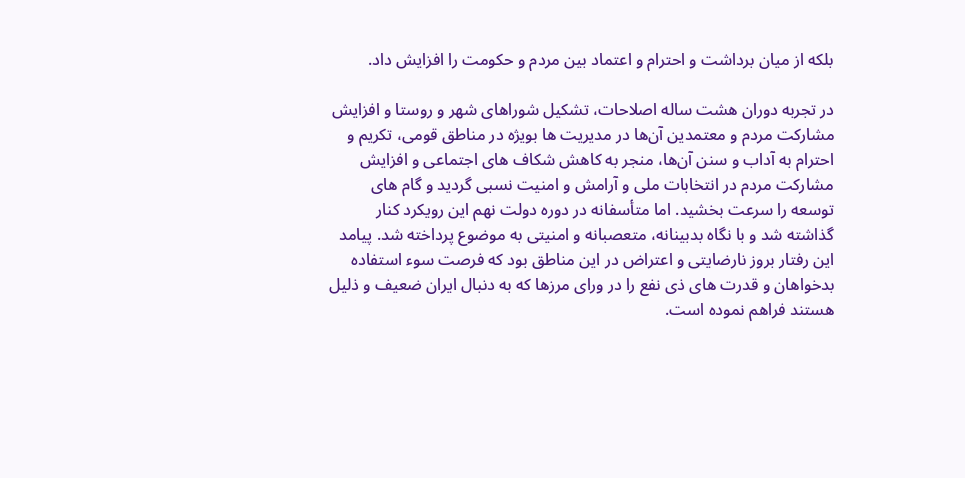بلکه از میان برداشت و احترام و اعتماد بین مردم و حکومت را افزایش داد.

در تجربه دوران هشت ساله اصلاحات، تشکیل شوراهای شهر و روستا و افزایش مشارکت مردم و معتمدین آن‌ها در مدیریت ها بویژه در مناطق قومی، تکریم و احترام به آداب و سنن آن‌ها، منجر به کاهش شکاف های اجتماعی و افزایش مشارکت مردم در انتخابات ملی و آرامش و امنیت نسبی گردید و گام های توسعه را سرعت بخشید. اما متأسفانه در دوره دولت نهم این رویکرد کنار گذاشته شد و با نگاه بدبینانه، متعصبانه و امنیتی به موضوع پرداخته شد. پیامد این رفتار بروز نارضایتی و اعتراض در این مناطق بود که فرصت سوء استفاده بدخواهان و قدرت های ذی نفع را در ورای مرزها که به دنبال ایران ضعیف و ذلیل هستند فراهم نموده است.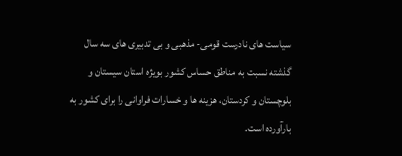سیاست های نادرست قومی- مذهبی و بی تدبیری های سه سال گذشته نسبت به مناطق حساس کشور بویژه استان سیستان و بلوچستان و کردستان، هزینه ها و خسارات فراوانی را برای کشور به بارآورده است.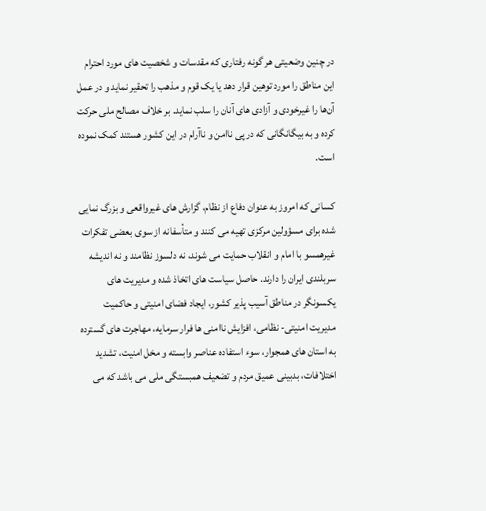در چنین وضعیتی هر گونه رفتاری که مقدسات و شخصیت های مورد احترام این مناطق را مورد توهین قرار دهد یا یک قوم و مذهب را تحقیر نماید و در عمل آن‌ها را غیرخودی و آزادی های آنان را سلب نماید. بر خلاف مصالح ملی حرکت کرده و به بیگانگانی که در پی ناامن و ناآرام در این کشور هستند کمک نموده است.

کسانی که امروز به عنوان دفاع از نظام، گزارش های غیرواقعی و بزرگ نمایی شده برای مسؤولین مرکزی تهیه می کنند و متأسفانه از سوی بعضی تفکرات غیرهمسو با امام و انقلاب حمایت می شوند، نه دلسوز نظامند و نه اندیشه سربلندی ایران را دارند. حاصل سیاست های اتخاذ شده و مدیریت های یکسونگر در مناطق آسیب پذیر کشور، ایجاد فضای امنیتی و حاکمیت مدیریت امنیتی- نظامی، افزایش ناامنی ها فرار سرمایه، مهاجرت های گسترده به استان های همجوار، سوء استفاده عناصر وابسته و مخل امنیت، تشدید اختلافات، بدبینی عمیق مردم و تضعیف همبستگی ملی می باشد که می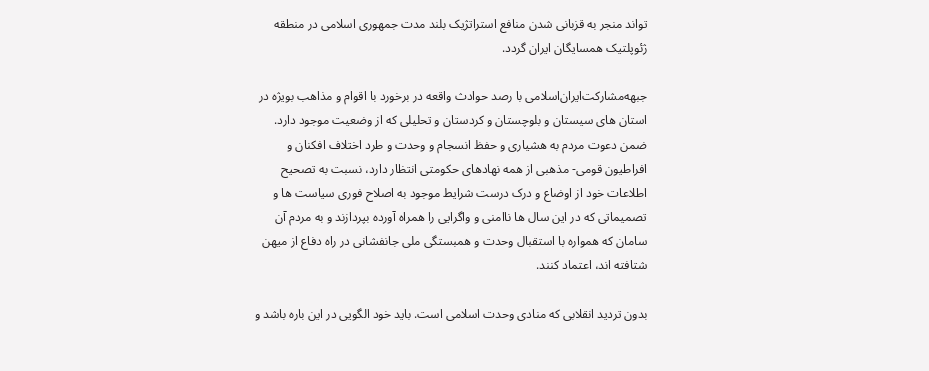تواند منجر به قزبانی شدن منافع استراتژیک بلند مدت جمهوری اسلامی در منطقه ژئوپلتیک همسایگان ایران گردد.

جبهه‌مشارکت‌ایران‌اسلامی با رصد حوادث واقعه در برخورد با اقوام و مذاهب بویژه در استان های سیستان و بلوچستان و کردستان و تحلیلی که از وضعیت موجود دارد. ضمن دعوت مردم به هشیاری و حفظ انسجام و وحدت و طرد اختلاف افکنان و افراطیون قومی- مذهبی از همه نهادهای حکومتی انتظار دارد، نسبت به تصحیح اطلاعات خود از اوضاع و درک درست شرایط موجود به اصلاح فوری سیاست ها و تصمیماتی که در این سال ها ناامنی و واگرایی را همراه آورده بپردازند و به مردم آن سامان که همواره با استقبال وحدت و همبستگی ملی جانفشانی در راه دفاع از میهن شتافته اند، اعتماد کنند.

بدون تردید انقلابی که منادی وحدت اسلامی است. باید خود الگویی در این باره باشد و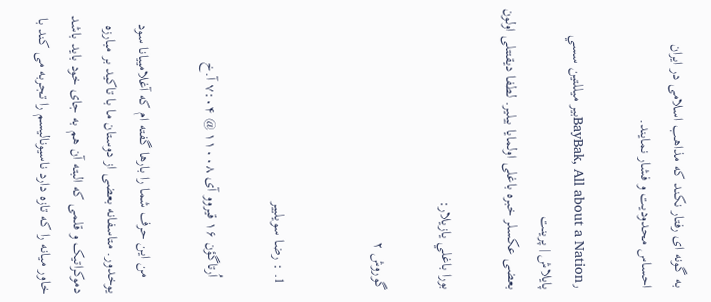به گونه ای رفتار نکند که مذاهب اسلامی در ایران احساس محدودیت و فشار نمایند.

BayBak, All about a Nation٫بير ميللتين سسي
پایلاش | پرینت
بعضی عکسلر خبره باغلی اولمایا بیلیر. لطفا دیقتتلی اولون

بورا باغلي يازيلار:

گوروش ۲


  1. : رضا سویلییر

    اُرتاگؤن ۱۶ قیروو آی ۱۱۰۰۸ @ ۷:۰۴ آ.خ

    من این حرف شما را بارها گفته ام که آغلامییانا سود یوخدور. متاسفانه بعضی از دوستان ما با تاکید بر مبارزه دموکراتیک و قلمی که البته آن هم به جای خود باید باشد خاور میانه را که تازه دارد ناسیونالیسم را تجربه می کند با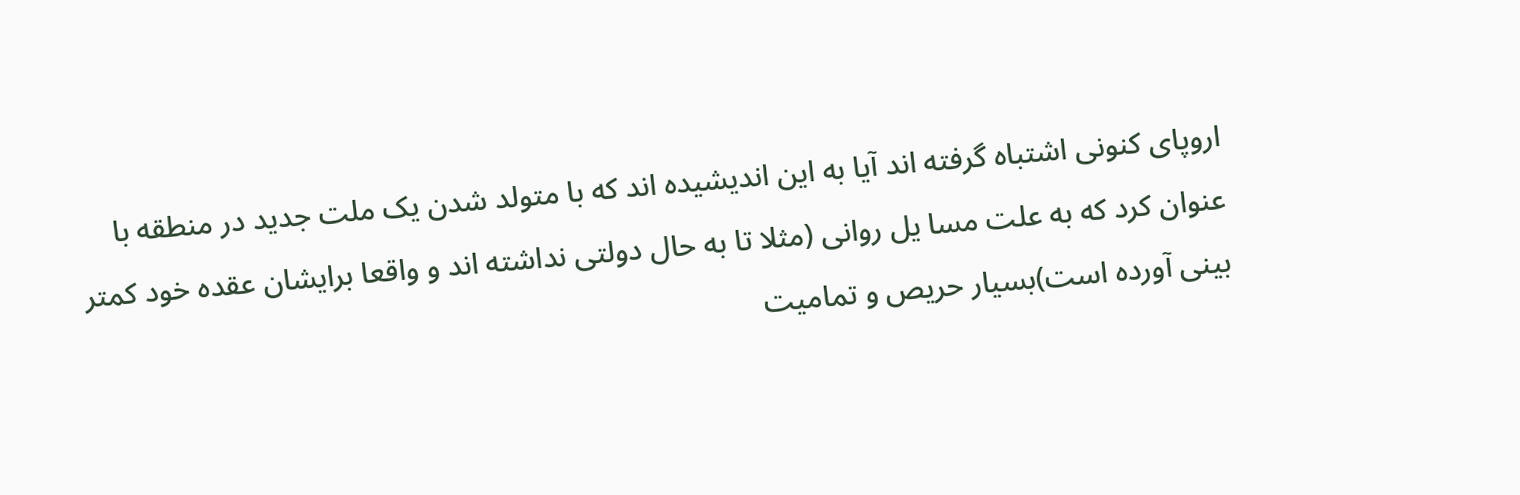اروپای کنونی اشتباه گرفته اند آیا به این اندیشیده اند که با متولد شدن یک ملت جدید در منطقه با عنوان کرد که به علت مسا یل روانی (مثلا تا به حال دولتی نداشته اند و واقعا برایشان عقده خود کمتر بینی آورده است)بسیار حریص و تمامیت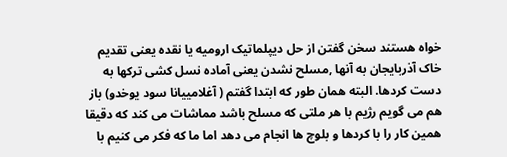خواه هستند سخن گفتن از حل دیپلماتیک ارومیه یا نقده یعنی تقدیم خاک آذربایجان به آنها ,مسلح نشدن یعنی آماده نسل کشی ترکها به دست کردها. البته همان طور که ابتدا گفتم ( آغلامییانا سود یوخدو) باز هم می گویم رژیم با هر ملتی که مسلح باشد مماشات می کند که دقیقا همین کار را با کردها و بلوچ ها انجام می دهد اما ما که فکر می کنیم با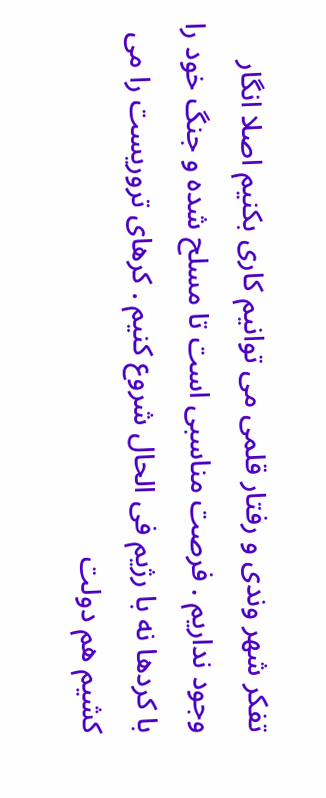تفکر شهر وندی و رفتار قلمی می توانیم کاری بکنیم اصلا انگار وجود نداریم . فرصت مناسبی است تا مسلح شده و جنگ خود را با کردها نه با رژیم فی الحال شروع کنیم . کرهای تروریست را می کشیم هم دولت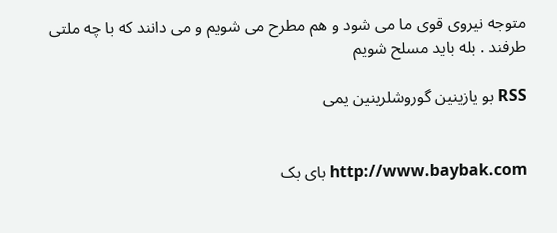متوجه نیروی قوی ما می شود و هم مطرح می شویم و می دانند که با چه ملتی طرفند . بله باید مسلح شویم

RSS بو یازینین گوروشلرینین یمی


http://www.baybak.com بای بک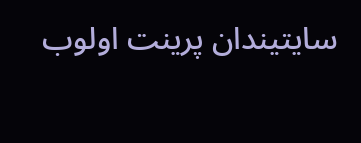سایتیندان پرینت اولوب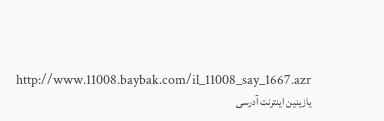http://www.11008.baybak.com/il_11008_say_1667.azr یازینین اینترنت آدرسی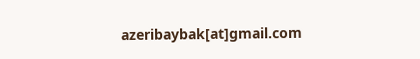azeribaybak[at]gmail.com